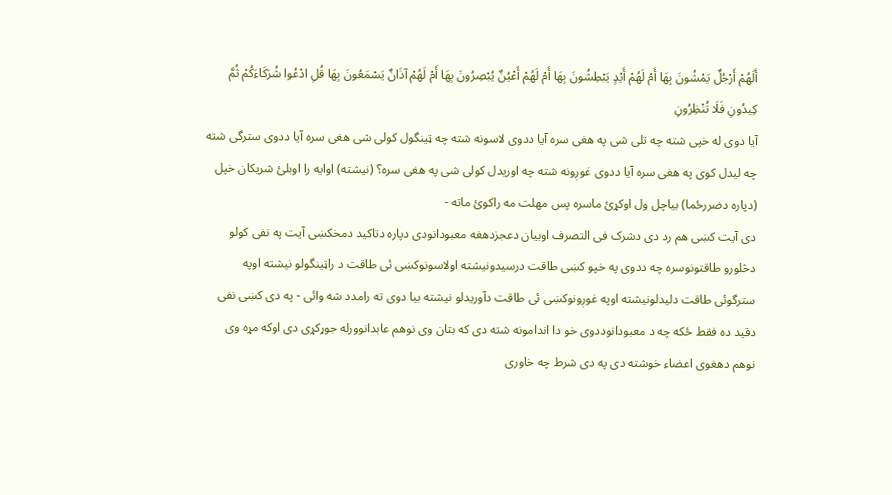أَلَهُمْ أَرْجُلٌ يَمْشُونَ بِهَا أَمْ لَهُمْ أَيْدٍ يَبْطِشُونَ بِهَا أَمْ لَهُمْ أَعْيُنٌ يُبْصِرُونَ بِهَا أَمْ لَهُمْ آذَانٌ يَسْمَعُونَ بِهَا قُلِ ادْعُوا شُرَكَاءَكُمْ ثُمَّ كِيدُونِ فَلَا تُنْظِرُونِ
آیا دوی له خپی شته چه تلی شی په هغی سره آیا ددوی لاسونه شته چه ټینگول کولی شی هغی سره آیا ددوی سترگی شته چه لیدل کوی په هغی سره آیا ددوی غوږونه شته چه اوریدل کولی شی په هغی سره؟ (نیشته) اوایه را اوبلئ شریکان خپل (دپاره دضررځما) بیاچل ول اوکړئ ماسره پس مهلت مه راکوئ ماته -
دی آیت کښی هم رد دی دشرک فی التصرف اوبیان دعجزدهغه معبودانودی دپاره دتاکید دمخکښی آیت په نفی کولو دڅلورو طاقتونوسره چه ددوی په خپو کښی طاقت درسیدونیشته اولاسونوکښی ئی طاقت د راټینگولو نیشته اوپه سترگوئی طاقت دلیدلونیشته اوپه غوږونوکښی ئی طاقت دآوریدلو نیشته بیا دوی ته رامدد شه وائی - په دی کښی نفی دقید ده فقط ځکه چه د معبودانوددوی خو دا اندامونه شته دی که بتان وی نوهم عابدانوورله جوړکړی دی اوکه مړه وی نوهم دهغوی اعضاء خوشته دی په دی شرط چه خاوری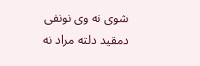شوی نه وی نونفی دمقید دلته مراد نه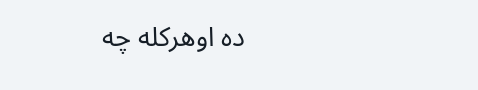ده اوهرکله چه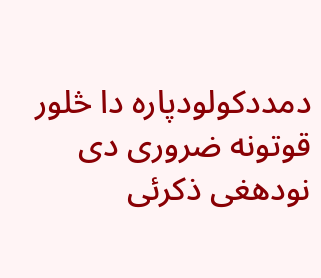دمددکولودپاره دا څلور قوتونه ضروری دی نودهغی ذکرئی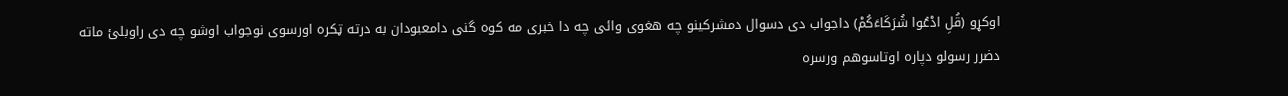اوکړو (قُلِ ادْعُوا شُرَكَاءَكُمْ) داجواب دی دسوال دمشرکینو چه هغوی وائی چه دا خبری مه کوه گنی دامعبودان به درته ټکره اورسوی نوجواب اوشو چه دی راوبلئ ماته دضرر رسولو دپاره اوتاسوهم ورسره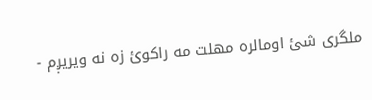ملگری شئ اومالره مهلت مه راکوئ زه نه ویریږم -